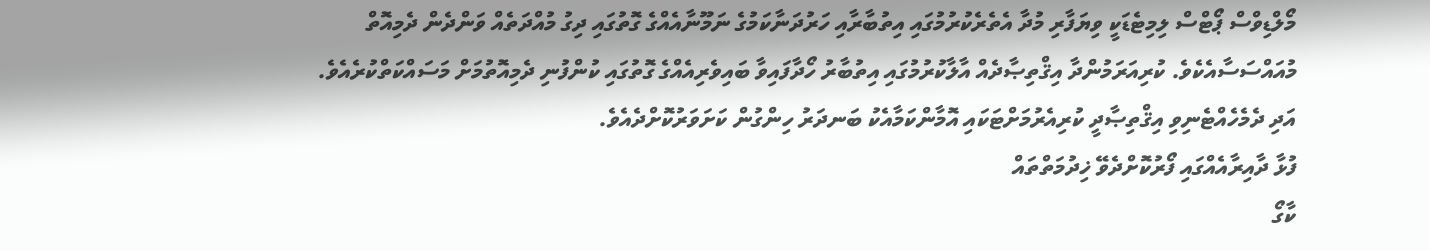މޯލްޑިވްސް ޕޯޓްސް ލިމިޓެޑަކީ ވިޔަފާރި މުދާ އެތެރެކުރުމުގައި އިތުބާރާއި ހަރުދަނާކަމުގެ ނަމޫނާއެއްގެ ގޮތުގައި ދިގު މުއްދަތެއް ވަންދެން ދެމިއޮތް މުއައްސަސާއެކެވެ. ކުރިއަރަމުންދާ އިޤްތިޞާދެއް އާލާކުރުމުގައި އިތުބާރު ހޯދާފައިވާ ބައިވެރިއެއްގެ ގޮތުގައި ކުންފުނި ދެމިއޮތުމަށް މަސައްކަތްކުރެއެވެ. އަދި ދެމެހެއްޓެނިވި އިޤްތިޞާދީ ކުރިއެރުމަށްޓަކައި އޮމާންކަމާއެކު ބަނދަރު ހިންގުން ކަށަވަރުކޮށްދެއެވެ.
ފުޅާ ދާއިރާއެއްގައި ފޯރުކޮށްދެވޭ ޚިދުމަތްތައް
ކާގޯ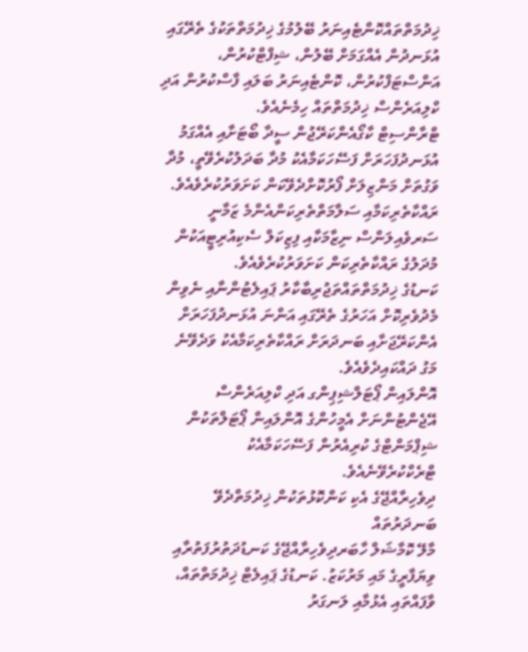ޚިދުމަތްތައްކޮންޓެއިނަރު ބޭލުމުގެ ޚިދުމަތްތަކުގެ ތެރޭގައި އުޅަނދުން އެއްގަމަށް ބޭލުން، ޝިފްޓްކުރުން، އަންސްޓަފްކުރުން، ކޮންޓެއިނަރު ބަލައި ފާސްކުރުން އަދި ކްލިއަރެންސް ޚިދުމަތްތައް ހިމެނެއެވެ.
ޓްރާންސިޓް ކާގޯއެންކަރޭޖުން ސީދާ ބޯޓަށާއި އެއްގަމު އުޅަނދުފަހަރަށް ފަސޭހަކަމާއެކު މުދާ ބަދަލުކުރެވޭތީ، މުދާ ވަގުތަށް މަންޒިލަށް ފޯރުކޮށްދެވޭކަން ކަށަވަރުކުރެވެއެވެ.
ރައްކާތެރިކަމާއި ސަލާމަތްތެރިކަންއެންމެ ޒަމާނީ ސަރވެއިލަންސް ނިޒާމަކާއި ފިޒިކަލް ސެކިއުރިޓީއަކުން މުދަލުގެ ރައްކާތެރިކަން ކަށަވަރުކުރެވެއެވެ.
ކަނޑުގެ ޚިދުމަތްތައްތަޖުރިބާކާރު ޕައިލެޓުންނާއި ނެވިން މެދުވެރިކޮށް އަހަރުގެ ތެރޭގައި އަންނަ އުޅަނދުފަހަރަށް އެންކަރޭޖަށާއި ބަނދަރަށް ރައްކާތެރިކަމާއެކު ވަދެވޭނެ މަގު ދައްކައިދެވެއެވެ.
އޮންލައިން ޕޯޓަލްޝިޕިންގ އަދި ކްލިއަރެންސް އޭޖެންޓުންނަށް އެމީހުންގެ އޮންލައިން ޕޯޓަލްތަކުން ޝިޕްމަންޓްގެ ކުރިއެރުން ފަސޭހަކަމާއެކު ޓްރެކްކުރެވޭނެއެވެ.
ދިވެހިރާއްޖޭގެ އެކި ކަންކޮޅުތަކުން ޚިދުމަތްދެވޭ ބަނދަރުތައް
މާލޭ ކޮމާޝަލް ހާބަރދިވެހިރާއްޖޭގެ ކަނޑުދަތުރުފަތުރާއި ވިޔަފާރީގެ މައި މަރުކަޒު. ކަނޑުގެ ޕައިލެޓް ޚިދުމަތްތައް، ވާފައްތައި އެޅުމާއި ލަނގަރު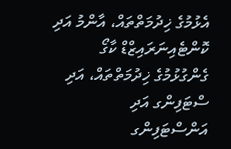އެޅުމުގެ ޚިދުމަތްތައް، އާންމު އަދި ކޮންޓެއިނަރައިޒްޑް ކާގޯ ގެންގުޅުމުގެ ޚިދުމަތްތައް، އަދި ސްޓަފިންގ އަދި އަންސްޓަފިންގ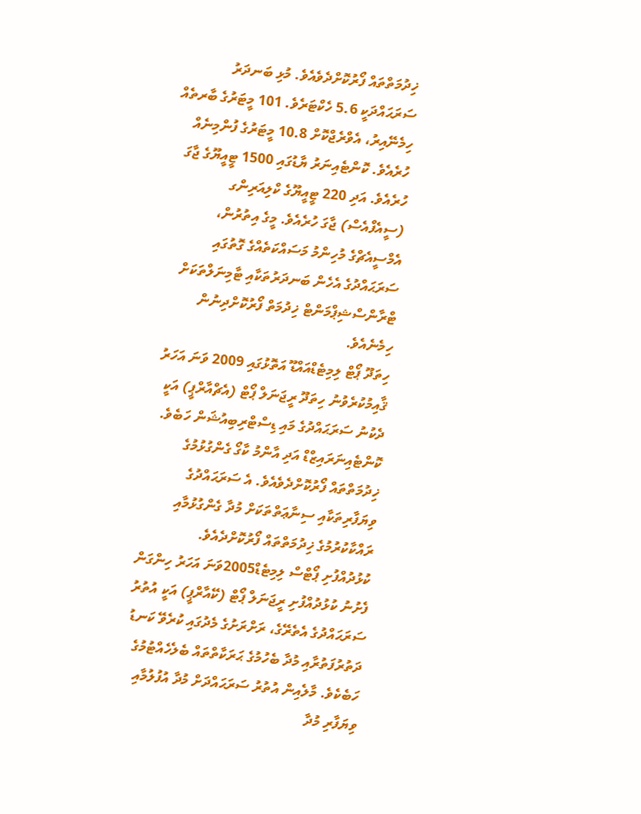ޚިދުމަތްތައް ފޯރުކޮށްދެވެއެވެ. މުޅި ބަނދަރު ސަރަޙައްދަކީ 5.6 ހެކްޓަރެވެ. 101 މީޓަރުގެ ބާރތެއް ހިމެނޭއިރު، އެވްރެޖްކޮށް 10.8 މީޓަރުގެ ފުންމިނެއް ހުރެއެވެ. ކޮންޓެއިނަރު ޔާޑުގައި 1500 ޓީއީޔޫގެ ޖާގަ ހުރެއެވެ. އަދި 220 ޓީއީޔޫގެ ކްލިއަރިންގ (ސީއެފްއެސް) ޖާގަ ހުރެއެވެ. މީގެ އިތުރުން، އެމްސީއެޗްގެ މުހިންމު މަސައްކަތެއްގެ ގޮތުގައި ސަރަޙައްދުގެ އެހެން ބަނދަރުތަކާއި ޓާމިނަލްތަކަށް ޓްރާންސްޝިޕްމަންޓް ޚިދުމަތް ފޯރުކޮށްދިނުން ހިމެނެއެވެ.
ހިތަދޫ ޕޯޓް ލިމިޓެޑްއައްޑޫ އަތޮޅުގައި 2009 ވަނަ އަހަރު ޤާއިމުކުރެވުނު ހިތަދޫ ރީޖަނަލް ޕޯޓް (އެޗްއާރްޕީ) އަކީ ދެކުނު ސަރަޙައްދުގެ މައި ޑިސްޓްރިބިއުޝަން ހަބެވެ. ކޮންޓެއިނަރައިޒްޑް އަދި އާންމު ކާގޯ ގެންގުޅުމުގެ ޚިދުމަތްތައް ފޯރުކޮށްދެވެއެވެ. އެ ސަރަޙައްދުގެ ވިޔަފާރިތަކާއި ސިނާޢަތްތަކަށް މުދާ ގެންގުޅުމާއި ރައްކާކުރުމުގެ ޚިދުމަތްތައް ފޯރުކޮށްދެއެވެ.
ކުޅުދުއްފުށި ޕޯޓްސް ލިމިޓެޑް2005ވަނަ އަހަރު ހިންގަން ފެށުނު ކުޅުދުއްފުށި ރީޖަނަލް ޕޯޓް (ކޭއާރްޕީ) އަކީ އުތުރު ސަރަޙައްދުގެ އެތެރޭގެ، ރަށްރަށުގެ މެދުގައި ކުރެވޭ ކަނޑު ދަތުރުފަތުރާއި މުދާ ބެހުމުގެ ޙަރަކާތްތައް ބެލެހެއްޓުމުގެ ހަބެކެވެ. މާލެއިން އުތުރު ސަރަޙައްދަށް މުދާ އުފުލުމާއި ވިޔަފާރި މުދާ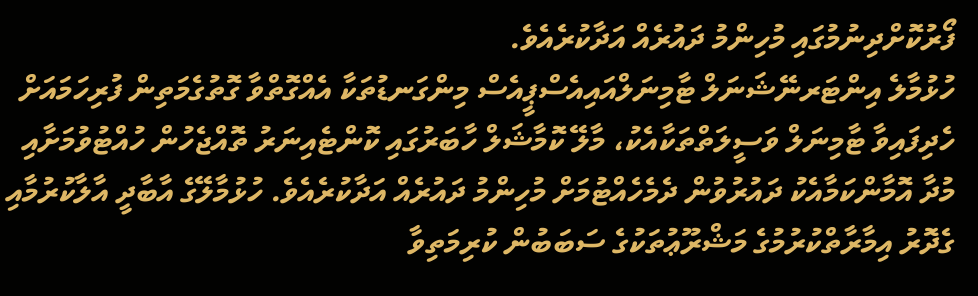ފޯރުކޮށްދިނުމުގައި މުހިންމު ދައުރެއް އަދާކުރެއެވެ.
ހުޅުމާލެ އިންޓަރނޭޝަނަލް ޓާމިނަލްއައިއެސްޕީއެސް މިންގަނޑުތަކާ އެއްގޮތްވާ ގޮތުގެމަތިން ފުރިހަމައަށް ހެދިފައިވާ ޓާމިނަލް ވަސީލަތްތަކާއެކު، މާލޭ ކޮމާޝަލް ހާބަރުގައި ކޮންޓެއިނަރު ތޮއްޖެހުން ހުއްޓުވުމަށާއި މުދާ އޮމާންކަމާއެކު ދައުރުވުން ދެމެހެއްޓުމަށް މުހިންމު ދައުރެއް އަދާކުރެއެވެ. ހުޅުމާލޭގެ އާބާދީ އާލާކުރުމާއި ގެދޮރު އިމާރާތްކުރުމުގެ މަޝްރޫޢުތަކުގެ ސަބަބުން ކުރިމަތިވާ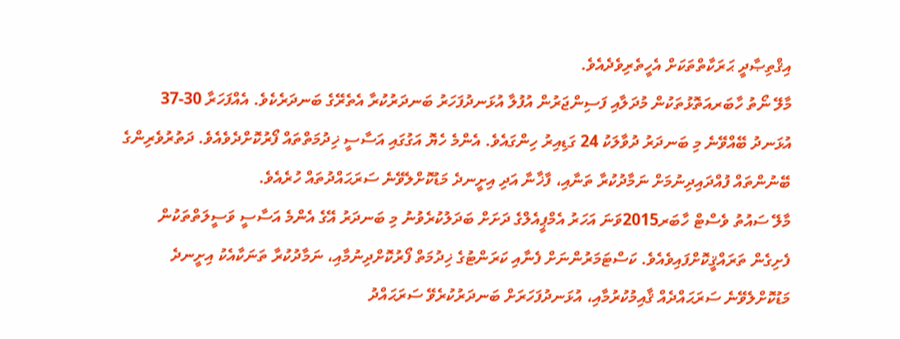އިޤްތިޞާދީ ޙަރަކާތްތަކަށް އެހީތެރިވެދެއެވެ.
މާލޭ ނޯތު ހާބަރއަތޮޅުތަކުން މުދަލާއި ފަސިންޖަރުން އުފުލާ އުޅަނދުފަހަރު ބަނދަރުކުރާ އެތެރޭގެ ބަނދަރެކެވެ. އެއްފަހަރާ 30-37 އުޅަނދު ބޭއްވޭނެ މި ބަނދަރު ދުވާލަކު 24 ގަޑިއިރު ހިންގައެވެ. އެންމެ ހެޔޮ އަގުގައި އަސާސީ ޚިދުމަތްތައް ފޯރުކޮށްދެވެއެވެ. ދަތުރުވެރިންގެ ބޭނުންތައް ފުއްދައިދިނުމަށް ނަމާދުކުރާ ތަނާއި، ފާޚާނާ އަދި އިށީނދެ މަޑުކޮށްލެވޭނެ ސަރަޙައްދުތައް ހުރެއެވެ.
މާލޭ ސައުތު ވެސްޓް ހާބަރ2015ވަނަ އަހަރު އެމްޕީއެލްގެ ދަށަށް ބަދަލުކުރެވުނު މި ބަނދަރު އޭގެ އެންމެ އަސާސީ ވަސީލަތްތަކުން ފެށިގެން ތަރައްޤީކޮށްފައިވެއެވެ. ކަސްޓަމަރުންނަށް ފެނާއި ކަރަންޓުގެ ޚިދުމަތް ފޯރުކޮށްދިނުމާއި، ނަމާދުކުރާ ތަނަކާއެކު އިށީނދެ މަޑުކޮށްލެވޭނެ ސަރަޙައްދެއް ޤާއިމުކުރުމާއި، އުޅަނދުފަހަރަށް ބަނދަރުކުރެވޭ ސަރަޙައްދު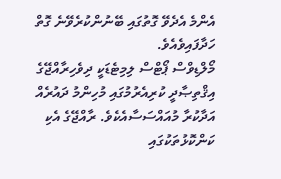އެންމެ އެދެވޭ ގޮތުގައި ބޭނުންކުރެވޭނެ ގޮތް ހަދާފައިވެއެވެ.
މޯލްޑިވްސް ޕޯޓްސް ލިމިޓެޑަކީ ދިވެހިރާއްޖޭގެ އިޤްތިޞާދީ ކުރިއެރުމުގައި މުހިންމު ދައުރެއް އަދާކުރާ މުއައްސަސާއެކެވެ. ރާއްޖޭގެ އެކި ކަންކޮޅުތަކުގައި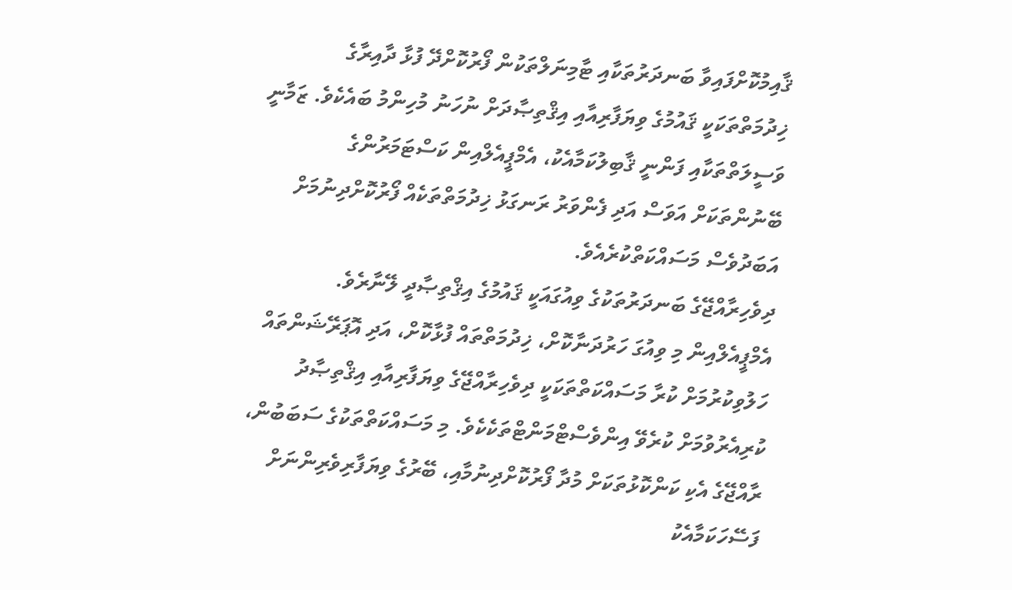ޤާއިމުކޮށްފައިވާ ބަނދަރުތަކާއި ޓާމިނަލްތަކުން ފޯރުކޮށްދޭ ފުޅާ ދާއިރާގެ ޚިދުމަތްތަކަކީ ޤައުމުގެ ވިޔަފާރިއާއި އިޤްތިޞާދަށް ނުހަނު މުހިންމު ބައެކެވެ. ޒަމާނީ ވަސީލަތްތަކާއި ފަންނީ ޤާބިލުކަމާއެކު، އެމްޕީއެލްއިން ކަސްޓަމަރުންގެ ބޭނުންތަކަށް އަވަސް އަދި ފެންވަރު ރަނގަޅު ޚިދުމަތްތަކެއް ފޯރުކޮށްދިނުމަށް އަބަދުވެސް މަސައްކަތްކުރެއެވެ.
ދިވެހިރާއްޖޭގެ ބަނދަރުތަކުގެ ވިއުގައަކީ ޤައުމުގެ އިޤްތިޞާދީ ލޭނާރެވެ. އެމްޕީއެލްއިން މި ވިއުގަ ހަރުދަނާކޮށް، ޚިދުމަތްތައް ފުޅާކޮށް، އަދި އޮޕަރޭޝަންތައް ހަލުވިކުރުމަށް ކުރާ މަސައްކަތްތަކަކީ ދިވެހިރާއްޖޭގެ ވިޔަފާރިއާއި އިޤްތިޞާދު ކުރިއެރުވުމަށް ކުރެވޭ އިންވެސްޓްމަންޓްތަކެކެވެ. މި މަސައްކަތްތަކުގެ ސަބަބުން، ރާއްޖޭގެ އެކި ކަންކޮޅުތަކަށް މުދާ ފޯރުކޮށްދިނުމާއި، ބޭރުގެ ވިޔަފާރިވެރިންނަށް ފަސޭހަކަމާއެކު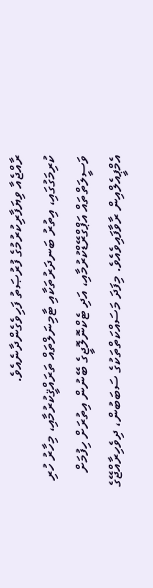ރާއްޖެއާ ވިޔަފާރިކުރުމުގެ ފުރުޞަތު ފަހިވެގެންދާނެއެވެ.
ކުރިމަގުގައި، އިތުރު ބަނދަރުތަކާއި ޓާމިނަލްތައް ތަރައްޤީކުރުމާއި، މިހާރު ހުރި ވަސީލަތްތައް އަޕްގްރޭޑްކުރުމާއި، އަދި ޓެކްނޮލޮޖީގެ ބޭނުން އިތުރަށް ހިފުމަށް އެމްޕީއެލްއިން ރާވާފައިވެއެވެ. މިފަދަ މަސައްކަތްތަކުގެ ސަބަބުން، ދިވެހިރާއްޖޭގެ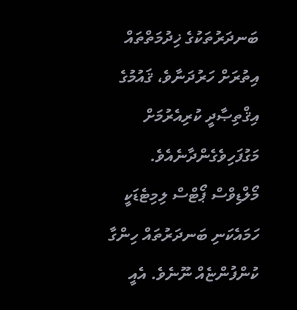ބަނދަރުތަކުގެ ޚިދުމަތްތައް އިތުރަށް ހަރުދަނާވެ، ޤައުމުގެ އިޤްތިޞާދީ ކުރިއެރުމަށް މަގުފަހިވެގެންދާނެއެވެ.
މޯލްޑިވްސް ޕޯޓްސް ލިމިޓެޑަކީ ހަމައެކަނި ބަނދަރުތައް ހިންގާ ކުންފުންޏެއް ނޫނެވެ. އެއީ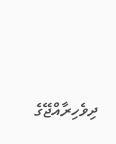ދިވެހިރާއްޖޭގެ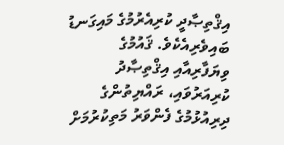އިޤްތިޞާދީ ކުރިއެރުމުގެ މައިގަނޑު ބައިވެރިއެކެވެ. ޤައުމުގެ ވިޔަފާރިއާއި އިޤްތިޞާދު ކުރިއަރުވައި، ރައްޔިތުންގެ ދިރިއުޅުމުގެ ފެންވަރު މަތިކުރުމަށް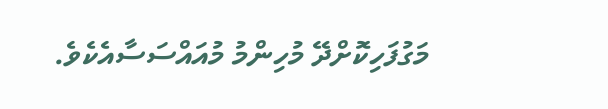މަގުފަހިކޮށްދޭ މުހިންމު މުއައްސަސާއެކެވެ.